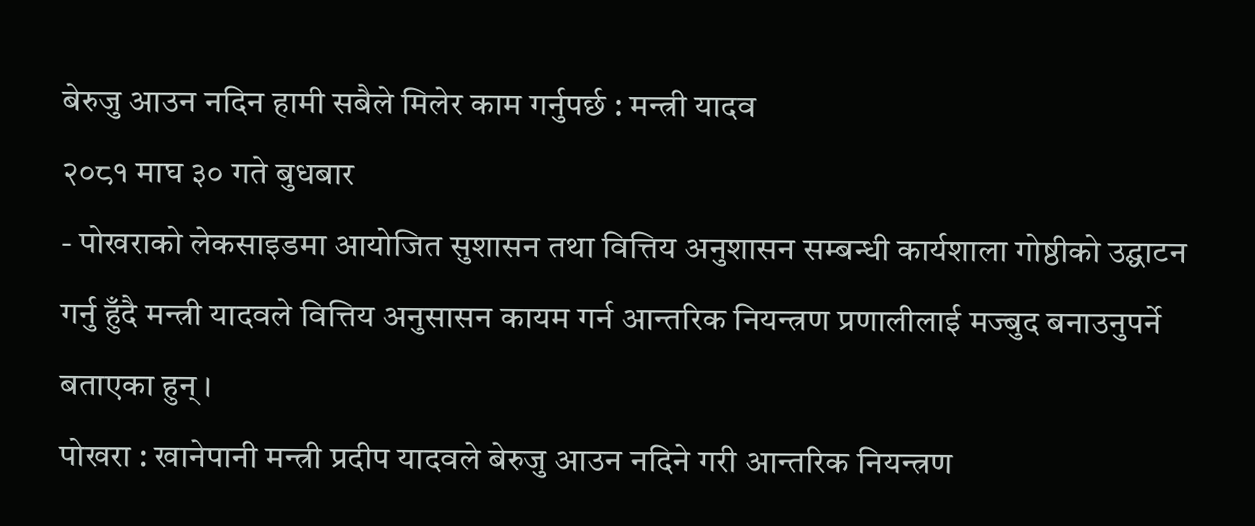बेरुजु आउन नदिन हामी सबैले मिलेर काम गर्नुपर्छ : मन्त्री यादव
२०८१ माघ ३० गते बुधबार
- पोखराको लेकसाइडमा आयोजित सुशासन तथा वित्तिय अनुशासन सम्बन्धी कार्यशाला गोष्ठीको उद्घाटन गर्नु हुँदै मन्त्री यादवले वित्तिय अनुसासन कायम गर्न आन्तरिक नियन्त्रण प्रणालीलाई मज्बुद बनाउनुपर्ने बताएका हुन् ।
पोखरा : खानेपानी मन्त्री प्रदीप यादवले बेरुजु आउन नदिने गरी आन्तरिक नियन्त्रण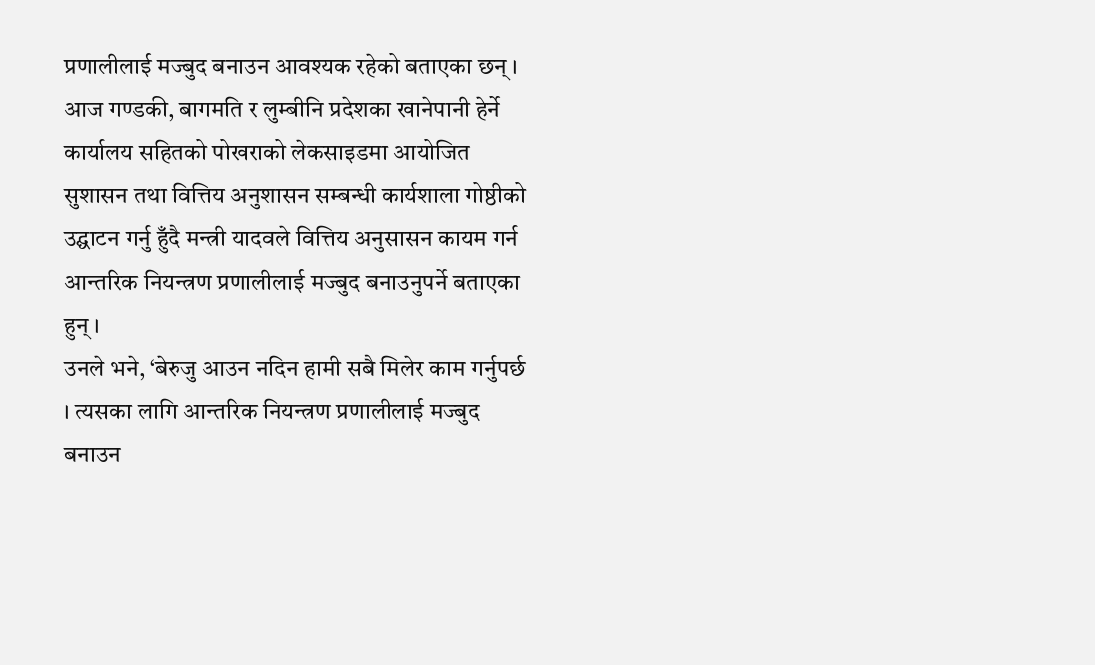प्रणालीलाई मज्बुद बनाउन आवश्यक रहेको बताएका छन् ।
आज गण्डकी, बागमति र लुम्बीनि प्रदेशका खानेपानी हेर्ने कार्यालय सहितको पोखराको लेकसाइडमा आयोजित सुशासन तथा वित्तिय अनुशासन सम्बन्धी कार्यशाला गोष्ठीको उद्घाटन गर्नु हुँदै मन्त्री यादवले वित्तिय अनुसासन कायम गर्न आन्तरिक नियन्त्रण प्रणालीलाई मज्बुद बनाउनुपर्ने बताएका हुन् ।
उनले भने, ‘बेरुजु आउन नदिन हामी सबै मिलेर काम गर्नुपर्छ । त्यसका लागि आन्तरिक नियन्त्रण प्रणालीलाई मज्बुद बनाउन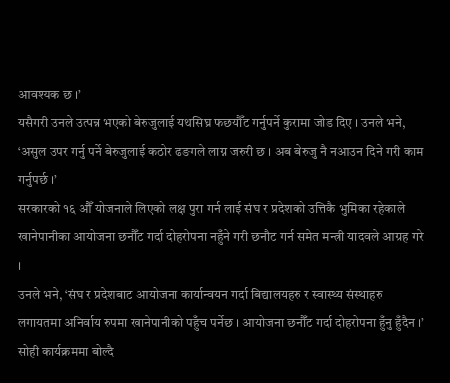आवश्यक छ ।’
यसैगरी उनले उत्पन्न भएको बेरुजुलाई यथसिघ्र फछयौँट गर्नुपर्ने कुरामा जोड दिए । उनले भने, ‘असुल उपर गर्नु पर्ने बेरुजुलाई कठोर ढङगले लाग्न जरुरी छ । अब बेरुजु नै नआउन दिने गरी काम गर्नुपर्छ ।’
सरकारको १६ औँ योजनाले लिएको लक्ष पुरा गर्न लाई संघ र प्रदेशको उत्तिकै भुमिका रहेकाले खानेपानीका आयोजना छनौँट गर्दा दोहरोपना नहुँने गरी छनौट गर्न समेत मन्त्री यादवले आग्रह गरे ।
उनले भने, ‘संघ र प्रदेशबाट आयोजना कार्यान्वयन गर्दा बिद्यालयहरु र स्वास्थ्य संस्थाहरु लगायतमा अनिर्वाय रुपमा खानेपानीको पहुँच पर्नेछ । आयोजना छनौँट गर्दा दोहरोपना हुँनु हुँदैन ।’
सोही कार्यक्रममा बोल्दै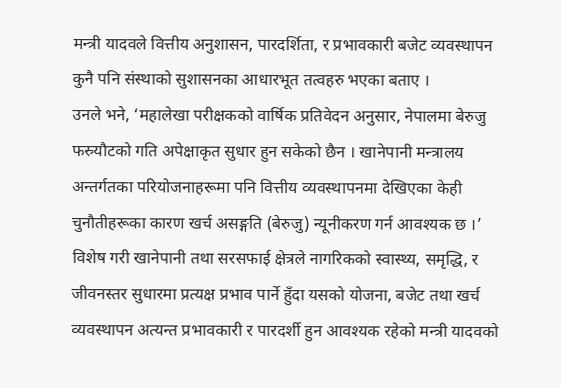मन्त्री यादवले वित्तीय अनुशासन, पारदर्शिता, र प्रभावकारी बजेट व्यवस्थापन कुनै पनि संस्थाको सुशासनका आधारभूत तत्वहरु भएका बताए ।
उनले भने, ‘महालेखा परीक्षकको वार्षिक प्रतिवेदन अनुसार, नेपालमा बेरुजु फस्र्यौटको गति अपेक्षाकृत सुधार हुन सकेको छैन । खानेपानी मन्त्रालय अन्तर्गतका परियोजनाहरूमा पनि वित्तीय व्यवस्थापनमा देखिएका केही चुनौतीहरूका कारण खर्च असङ्गति (बेरुजु) न्यूनीकरण गर्न आवश्यक छ ।’
विशेष गरी खानेपानी तथा सरसफाई क्षेत्रले नागरिकको स्वास्थ्य, समृद्धि, र जीवनस्तर सुधारमा प्रत्यक्ष प्रभाव पार्ने हुँदा यसको योजना, बजेट तथा खर्च व्यवस्थापन अत्यन्त प्रभावकारी र पारदर्शी हुन आवश्यक रहेको मन्त्री यादवको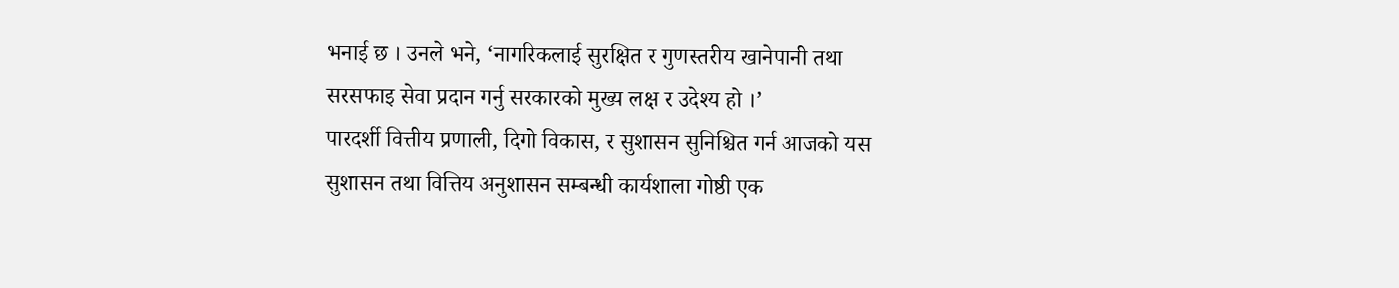भनाई छ । उनले भने, ‘नागरिकलाई सुरक्षित र गुणस्तरीय खानेपानी तथा सरसफाइ सेवा प्रदान गर्नु सरकारको मुख्य लक्ष र उदेश्य हो ।’
पारदर्शी वित्तीय प्रणाली, दिगो विकास, र सुशासन सुनिश्चित गर्न आजको यस सुशासन तथा वित्तिय अनुशासन सम्बन्धी कार्यशाला गोष्ठी एक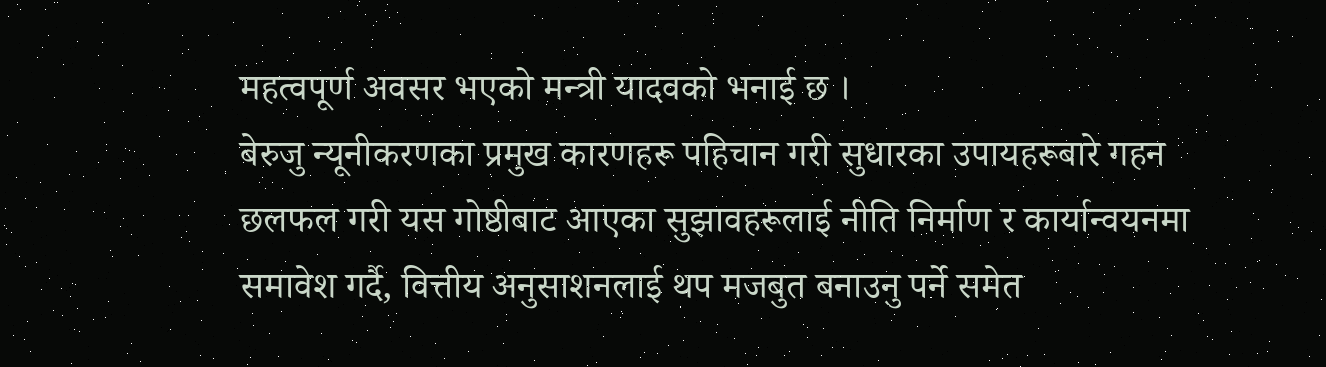महत्वपूर्ण अवसर भएको मन्त्री यादवको भनाई छ ।
बेरुजु न्यूनीकरणका प्रमुख कारणहरू पहिचान गरी सुधारका उपायहरूबारे गहन छलफल गरी यस गोष्ठीबाट आएका सुझावहरूलाई नीति निर्माण र कार्यान्वयनमा समावेश गर्दै, वित्तीय अनुसाशनलाई थप मजबुत बनाउनु पर्ने समेत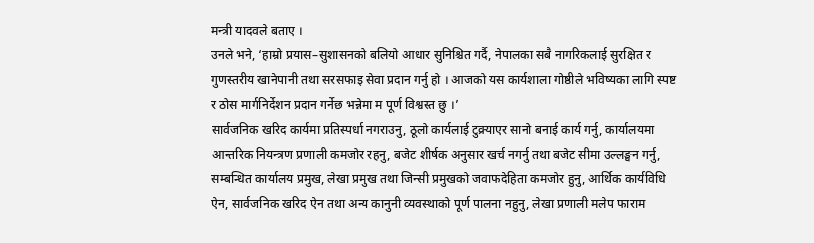मन्त्री यादवले बताए ।
उनले भने, ‘हाम्रो प्रयास–सुशासनको बलियो आधार सुनिश्चित गर्दै, नेपालका सबै नागरिकलाई सुरक्षित र गुणस्तरीय खानेपानी तथा सरसफाइ सेवा प्रदान गर्नु हो । आजको यस कार्यशाला गोष्ठीले भविष्यका लागि स्पष्ट र ठोस मार्गनिर्देशन प्रदान गर्नेछ भन्नेमा म पूर्ण विश्वस्त छु ।’
सार्वजनिक खरिद कार्यमा प्रतिस्पर्धा नगराउनु, ठूलो कार्यलाई टुक्र्याएर सानो बनाई कार्य गर्नु, कार्यालयमा आन्तरिक नियन्त्रण प्रणाली कमजोर रहनु, बजेट शीर्षक अनुसार खर्च नगर्नु तथा बजेट सीमा उल्लङ्घन गर्नु, सम्बन्धित कार्यालय प्रमुख, लेखा प्रमुख तथा जिन्सी प्रमुखको जवाफदेहिता कमजोर हुनु, आर्थिक कार्यविधि ऐन, सार्वजनिक खरिद ऐन तथा अन्य कानुनी व्यवस्थाको पूर्ण पालना नहुनु, लेखा प्रणाली मलेप फाराम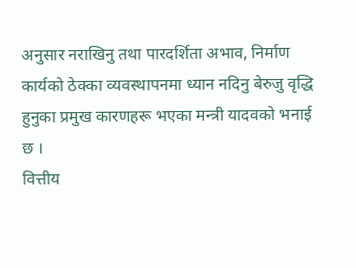अनुसार नराखिनु तथा पारदर्शिता अभाव, निर्माण कार्यको ठेक्का व्यवस्थापनमा ध्यान नदिनु बेरुजु वृद्धि हुनुका प्रमुख कारणहरू भएका मन्त्री यादवको भनाई छ ।
वित्तीय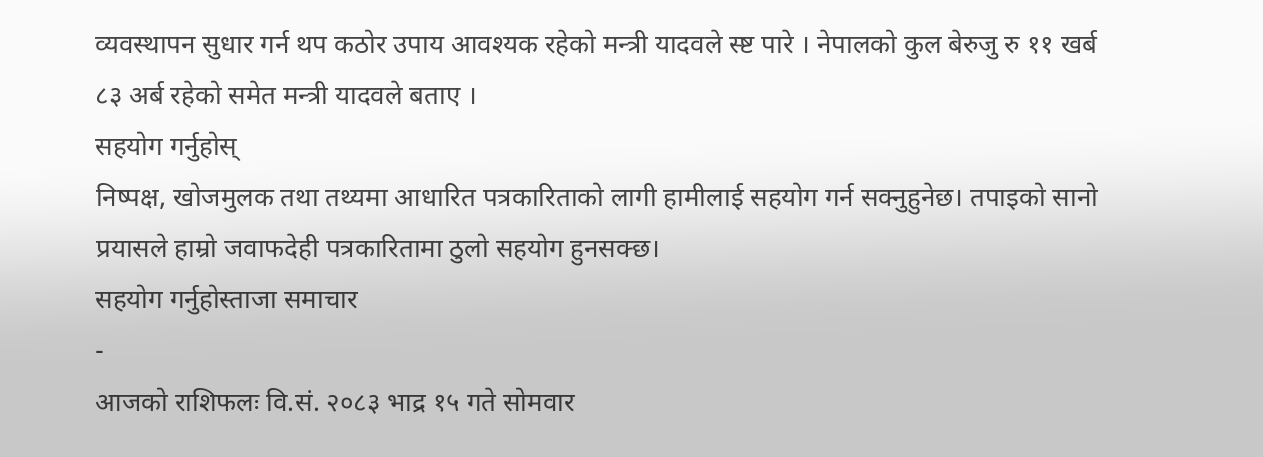व्यवस्थापन सुधार गर्न थप कठोर उपाय आवश्यक रहेको मन्त्री यादवले स्ष्ट पारे । नेपालको कुल बेरुजु रु ११ खर्ब ८३ अर्ब रहेको समेत मन्त्री यादवले बताए ।
सहयोग गर्नुहोस्
निष्पक्ष, खोजमुलक तथा तथ्यमा आधारित पत्रकारिताको लागी हामीलाई सहयोग गर्न सक्नुहुनेछ। तपाइको सानो प्रयासले हाम्रो जवाफदेही पत्रकारितामा ठुलो सहयोग हुनसक्छ।
सहयोग गर्नुहोस्ताजा समाचार
-
आजको राशिफलः वि.सं. २०८३ भाद्र १५ गते सोमवार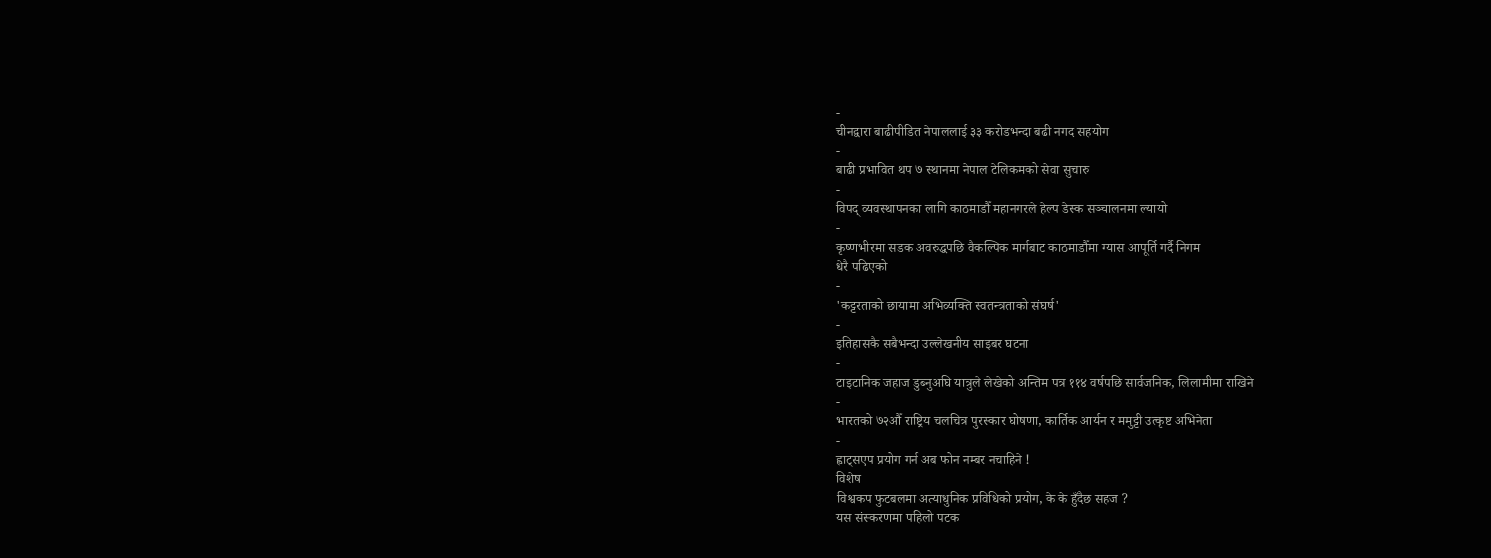-
चीनद्वारा बाढीपीडित नेपाललाई ३३ करोडभन्दा बढी नगद सहयोग
-
बाढी प्रभावित थप ७ स्थानमा नेपाल टेलिकमको सेवा सुचारु
-
विपद् व्यवस्थापनका लागि काठमाडौँ महानगरले हेल्प डेस्क सञ्चालनमा ल्यायो
-
कृष्णभीरमा सडक अवरुद्धपछि वैकल्पिक मार्गबाट काठमाडौँमा ग्यास आपूर्ति गर्दै निगम
धेरै पढिएको
-
'कट्टरताको छायामा अभिव्यक्ति स्वतन्त्रताको संघर्ष'
-
इतिहासकै सबैभन्दा उल्लेखनीय साइबर घटना
-
टाइटानिक जहाज डुब्नुअघि यात्रुले लेखेको अन्तिम पत्र ११४ वर्षपछि सार्वजनिक, लिलामीमा राखिने
-
भारतको ७२औँ राष्ट्रिय चलचित्र पुरस्कार घोषणा, कार्तिक आर्यन र ममुट्टी उत्कृष्ट अभिनेता
-
ह्वाट्सएप प्रयोग गर्न अब फोन नम्बर नचाहिने !
विशेष
विश्वकप फुटबलमा अत्याधुनिक प्रविधिको प्रयोग, के के हुँदैछ सहज ?
यस संस्करणमा पहिलो पटक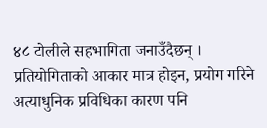४८ टोलीले सहभागिता जनाउँदैछन् । प्रतियोगिताको आकार मात्र होइन, प्रयोग गरिने अत्याधुनिक प्रविधिका कारण पनि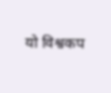यो विश्वकप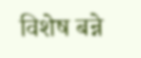विशेष बन्ने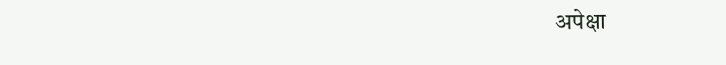अपेक्षा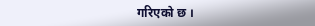गरिएको छ ।